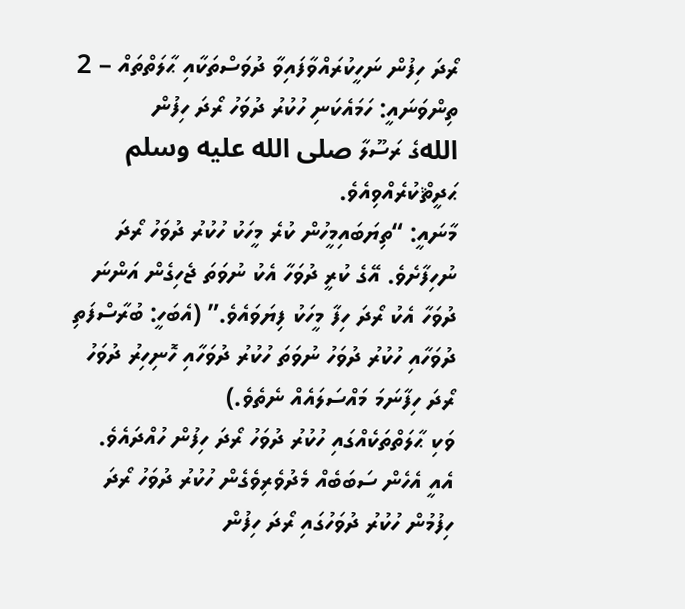ރޯދަ ހިފުން ނަހީކުރައްވާފައިވާ ދުވަސްތަކާއި ޙާލަތްތައް – 2
ތިންވަނައީ: ހަމައެކަނި ހުކުރު ދުވަހު ރޯދަ ހިފުން
اللهގެ ރަސޫލާ صلى الله عليه وسلم ޙަދީޘްކުރެއްވިއެވެ.
މާނައީ: “ތިޔަބައިމީހުން ކުރެ މީހަކު ހުކުރު ދުވަހު ރޯދަ ނުހިފާށެވެ. އޭގެ ކުރީ ދުވަހާ އެކު ނުވަތަ ޖެހިގެން އަންނަ ދުވަހާ އެކު ރޯދަ ހިފާ މީހަކު ފިޔަވައެވެ.” (އެބަހީ: ބުރާސްފަތި ދުވަހާއި ހުކުރު ދުވަހު ނުވަތަ ހުކުރު ދުވަހާއި ހޮނިހިރު ދުވަހު ރޯދަ ހިފާނަމަ މައްސަލައެއް ނެތެވެ.)
ވަކި ޙާލަތްތަކެއްގައި ހުކުރު ދުވަހު ރޯދަ ހިފުން ހުއްދައެވެ. އެއީ އެހެން ސަބަބެއް މެދުވެރިވެގެން ހުކުރު ދުވަހު ރޯދަ ހިފުމުން ހުކުރު ދުވަހުގައި ރޯދަ ހިފުން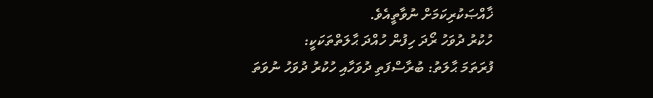ޚާއްޞަކުރިކަމަށް ނުވާތީއެވެ.
ހުކުރު ދުވަހު ރޯދަ ހިފުން ހުއްދަ ޙާލަތްތަކަކީ:
ފުރަތަމަ ޙާލަތު: ބުރާސްފަތި ދުވަހާއި ހުކުރު ދުވަހު ނުވަތަ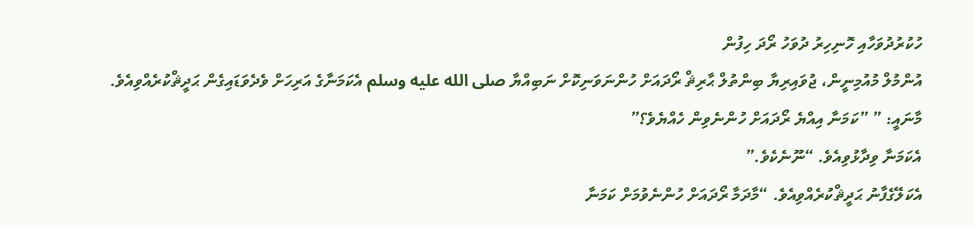ހުކުރުދުވަހާއި ހޮނިހިރު ދުވަހު ރޯދަ ހިފުން
އުންމުލް މުއުމިނީން، ޖުވައިރިޔާ ބިންތުލް ޙާރިޘް ރޯދައަށް ހުންނަވަނިކޮށް ނަބިއްޔާ صلى الله عليه وسلم އެކަމަނާގެ އަރިހަށް ވެދެވަޑައިގެން ޙަދީޘްކުރެއްވިއެވެ.
މާނައީ: ” ”ކަމަނާ އިއްޔެ ރޯދައަށް ހުންނެވިން ހެއްޔެވެ؟”
އެކަމަނާ ވިދާޅުވިއެވެ. “ނޫނެކެވެ.”
އެކަލޭގެފާނު ޙަދީޘްކުރެއްވިއެވެ. “މާދަމާ ރޯދައަށް ހުންނެވުމަށް ކަމަނާ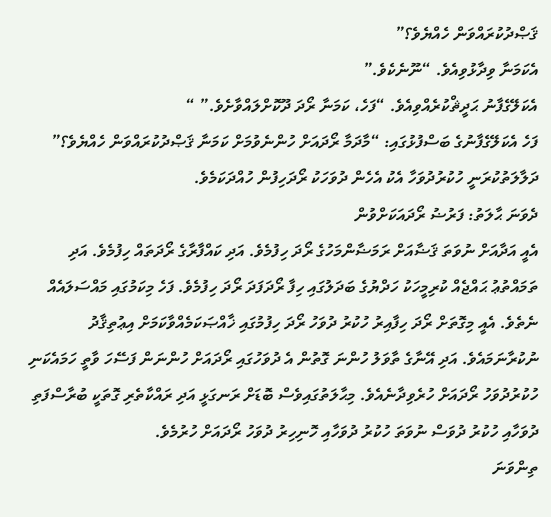ޤަޞްދުކުރައްވަން ހެއްޔެވެ؟”
އެކަމަނާ ވިދާޅުވިއެވެ. “ނޫނެކެވެ.”
އެކަލޭގެފާނު ޙަދީޘްކުރެއްވިއެވެ. “ފަހެ، ކަމަނާ ރޯދަ ދޫކޮށްލައްވާށެވެ.” “
ފަހެ އެކަލޭގެފާނުގެ ބަސްފުޅުގައި: “މާދަމާ ރޯދައަށް ހުންނެވުމަށް ކަމަނާ ޤަޞްދުކުރައްވަން ހެއްޔެވެ؟” ދަލާލަތުކުރަނީ ހުކުރުދުވަހާ އެކު އެހެން ދުވަހަކު ރޯދަހިފުން ހުއްދަކަމެވެ.
ދެވަނަ ޙާލަތު: ފަރުޟު ރޯދައަކަށްވުން
އެއީ އަދާއަށް ނުވަތަ ޤަޟާއަށް ރަމަޟާންމަހުގެ ރޯދަ ހިފުމެވެ. އަދި ކައްފާރާގެ ރޯދަތައް ހިފުމެވެ. އަދި ތަމައްތުޢު ޙައްޖެއް ކުރިމީހަކު ހަދްޔުގެ ބަދަލުގައި ހިފާ ރޯދަފަދަ ރޯދަ ހިފުމެވެ. ފަހެ މިކަމުގައި މައްސަލައެއް ނެތެވެ. އެއީ މިގޮތަށް ރޯދަ ހިފާއިރު ހުކުރު ދުވަހު ރޯދަ ހިފުމުގައި ޚާއްޞަކަމެއްވާކަމަށް އިޢުތިޤާދު ނުކުރާނަމައެވެ. އަދި އޭނާގެ ތާވަލު ހުންނަ ގޮތުން އެ ދުވަހުގައި ރޯދައަށް ހުންނަން ފަސޭހަ ވާތީ ހަމައެކަނި ހުކުރުދުވަހު ރޯދައަށް ހުރެވިދާނެއެވެ. މިޙާލަތުގައިވެސް ބޮޑަށް ރަނގަޅީ އަދި ރައްކާތެރި ގޮތަކީ ބުރާސްފަތި ދުވަހާއި ހުކުރު ދުވަސް ނުވަތަ ހުކުރު ދުވަހާއި ހޮނިހިރު ދުވަހު ރޯދައަށް ހުރުމެވެ.
ތިންވަނަ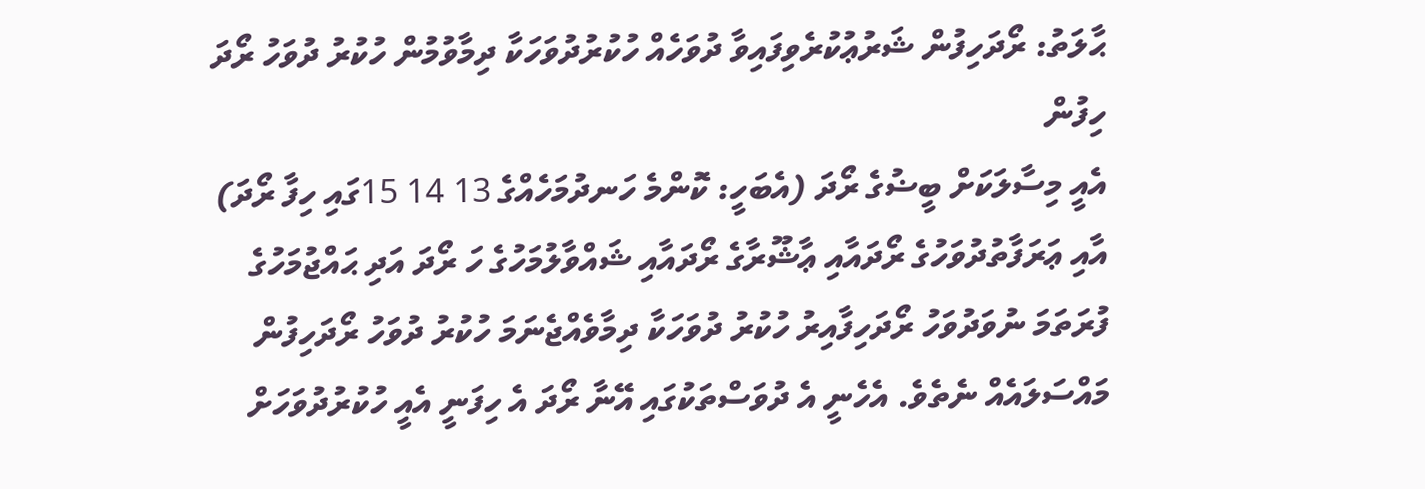ޙާލަތު: ރޯދަހިފުން ޝަރުޢުކުރެވިފައިވާ ދުވަހެއް ހުކުރުދުވަހަކާ ދިމާވުމުން ހުކުރު ދުވަހު ރޯދަ ހިފުން
އެއީ މިސާލަކަށް ބީޟުގެ ރޯދަ (އެބަހީ: ކޮންމެ ހަނދުމަހެއްގެ 13 14 15ގައި ހިފާ ރޯދަ) އާއި ޢަރަފާތުދުވަހުގެ ރޯދައާއި ޢާޝޫރާގެ ރޯދައާއި ޝައްވާލުމަހުގެ ހަ ރޯދަ އަދި ޙައްޖުމަހުގެ ފުރަތަމަ ނުވަދުވަހު ރޯދަހިފާއިރު ހުކުރު ދުވަހަކާ ދިމާވެއްޖެނަމަ ހުކުރު ދުވަހު ރޯދަހިފުން މައްސަލައެއް ނެތެވެ. އެހެނީ އެ ދުވަސްތަކުގައި އޭނާ ރޯދަ އެ ހިފަނީ އެއީ ހުކުރުދުވަހަށް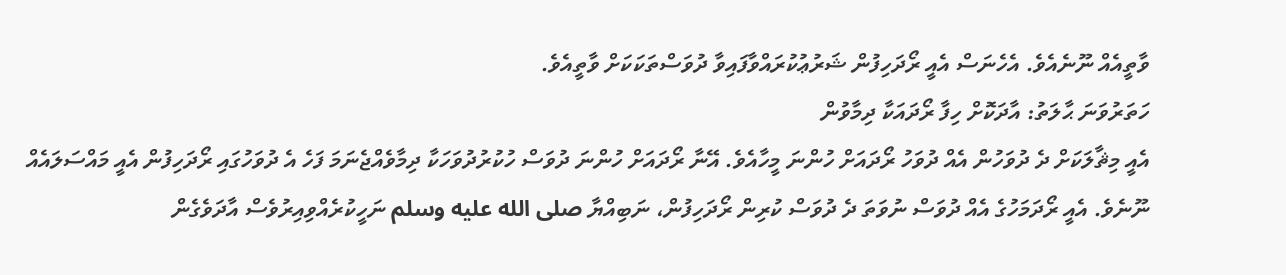ވާތީއެއް ނޫނެއެވެ. އެހެނަސް އެއީ ރޯދަހިފުން ޝަރުޢުކުރައްވާފައިވާ ދުވަސްތަކަކަށް ވާތީއެވެ.
ހަތަރުވަނަ ޙާލަތު: އާދަކޮށް ހިފާ ރޯދައަކާ ދިމާވުން
އެއީ މިޘާލަކަށް ދެ ދުވަހުން އެއް ދުވަހު ރޯދައަށް ހުންނަ މީހާއެވެ. އޭނާ ރޯދައަށް ހުންނަ ދުވަސް ހުކުރުދުވަހަކާ ދިމާވެއްޖެނަމަ ފަހެ އެ ދުވަހުގައި ރޯދަހިފުން އެއީ މައްސަލައެއް ނޫނެވެ. އެއީ ރޯދަމަހުގެ އެއް ދުވަސް ނުވަތަ ދެ ދުވަސް ކުރިން ރޯދަހިފުން، ނަބިއްޔާ صلى الله عليه وسلم ނަހީކުރެއްވިއިރުވެސް އާދަވެގެން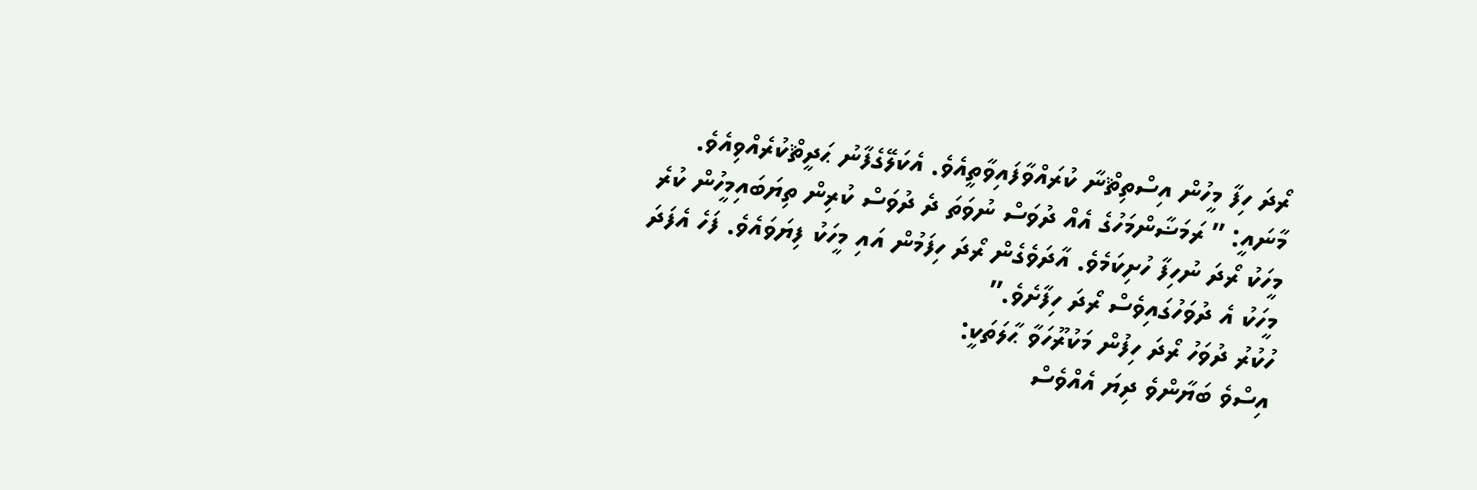ރޯދަ ހިފާ މީހުން އިސްތިޘްނާ ކުރައްވާފައިވާތީއެވެ. އެކަލޭގެފާނު ޙަދީޘްކުރެއްވިއެވެ.
މާނައީ: ” ރަމަޟާންމަހުގެ އެއް ދުވަސް ނުވަތަ ދެ ދުވަސް ކުރިން ތިޔަބައިމީހުން ކުރެ މީހަކު ރޯދަ ނުހިފާ ހުށިކަމެވެ. އާދަވެގެން ރޯދަ ހިފަމުން އައި މީހަކު ފިޔަވައެވެ. ފަހެ އެފަދަ މީހަކު އެ ދުވަހުގައިވެސް ރޯދަ ހިފާށެވެ.”
ހުކުރު ދުވަހު ރޯދަ ހިފުން މަކުރޫހަވާ ޙާލަތަކީ:
އިސްވެ ބަޔާންވެ ދިޔަ އެއްވެސް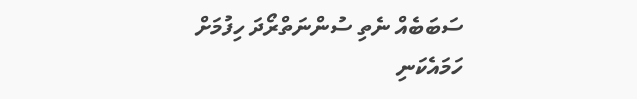ސަބަބެއް ނެތި ސުންނަތްރޯދަ ހިފުމަށް ހަމައެކަނި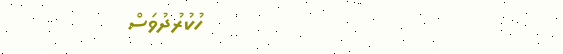ހުކުރުދުވަސް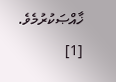ޚާއްޞަކުރުމެވެ. [1]